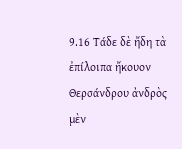9.16 Τάδε δὲ ἤδη τὰ ἐπίλοιπα ἤκουον Θερσάνδρου ἀνδρὸς μὲν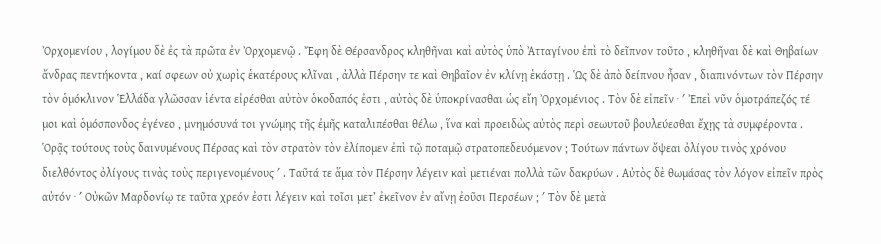Ὀρχομενίου , λογίμου δὲ ἐς τὰ πρῶτα ἐν Ὀρχομενῷ . Ἔφη δὲ Θέρσανδρος κληθῆναι καὶ αὐτὸς ὑπὸ Ἀτταγίνου ἐπὶ τὸ δεῖπνον τοῦτο , κληθῆναι δὲ καὶ Θηβαίων ἄνδρας πεντήκοντα , καί σφεων οὐ χωρὶς ἑκατέρους κλῖναι , ἀλλὰ Πέρσην τε καὶ Θηβαῖον ἐν κλίνῃ ἑκάστῃ . Ὡς δὲ ἀπὸ δείπνου ἦσαν , διαπινόντων τὸν Πέρσην τὸν ὁμόκλινον Ἑλλάδα γλῶσσαν ἱέντα εἰρέσθαι αὐτὸν ὁκοδαπός ἐστι , αὐτὸς δὲ ὑποκρίνασθαι ὡς εἴη Ὀρχομένιος . Τὸν δὲ εἰπεῖν · ʹ Ἐπεὶ νῦν ὁμοτράπεζός τέ μοι καὶ ὁμόσπονδος ἐγένεο , μνημόσυνά τοι γνώμης τῆς ἐμῆς καταλιπέσθαι θέλω , ἵνα καὶ προειδὼς αὐτὸς περὶ σεωυτοῦ βουλεύεσθαι ἔχῃς τὰ συμφέροντα . Ὁρᾷς τούτους τοὺς δαινυμένους Πέρσας καὶ τὸν στρατὸν τὸν ἐλίπομεν ἐπὶ τῷ ποταμῷ στρατοπεδευόμενον ; Τούτων πάντων ὄψεαι ὀλίγου τινὸς χρόνου διελθόντος ὀλίγους τινὰς τοὺς περιγενομένους ʹ . Ταῦτά τε ἅμα τὸν Πέρσην λέγειν καὶ μετιέναι πολλὰ τῶν δακρύων . Αὐτὸς δὲ θωμάσας τὸν λόγον εἰπεῖν πρὸς αὐτόν · ʹ Οὐκῶν Μαρδονίῳ τε ταῦτα χρεόν ἐστι λέγειν καὶ τοῖσι μετ’ ἐκεῖνον ἐν αἴνῃ ἐοῦσι Περσέων ; ʹ Τὸν δὲ μετὰ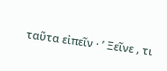ταῦτα εἰπεῖν · ʹ Ξεῖνε , τι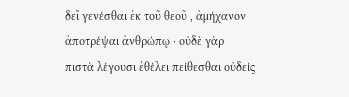δεῖ γενέσθαι ἐκ τοῦ θεοῦ , ἀμήχανον ἀποτρέψαι ἀνθρώπῳ · οὐδὲ γὰρ πιστὰ λέγουσι ἐθέλει πείθεσθαι οὐδείς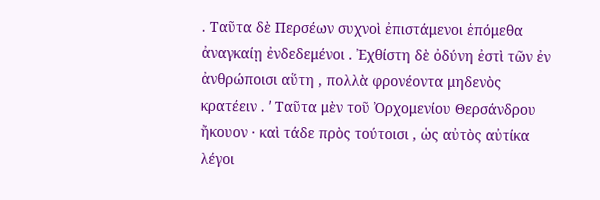. Ταῦτα δὲ Περσέων συχνοὶ ἐπιστάμενοι ἑπόμεθα ἀναγκαίῃ ἐνδεδεμένοι . Ἐχθίστη δὲ ὀδύνη ἐστὶ τῶν ἐν ἀνθρώποισι αὕτη , πολλὰ φρονέοντα μηδενὸς κρατέειν . ʹ Ταῦτα μὲν τοῦ Ὀρχομενίου Θερσάνδρου ἤκουον · καὶ τάδε πρὸς τούτοισι , ὡς αὐτὸς αὐτίκα λέγοι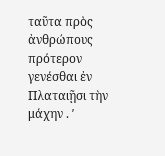ταῦτα πρὸς ἀνθρώπους πρότερον γενέσθαι ἐν Πλαταιῇσι τὴν μάχην . ʹ